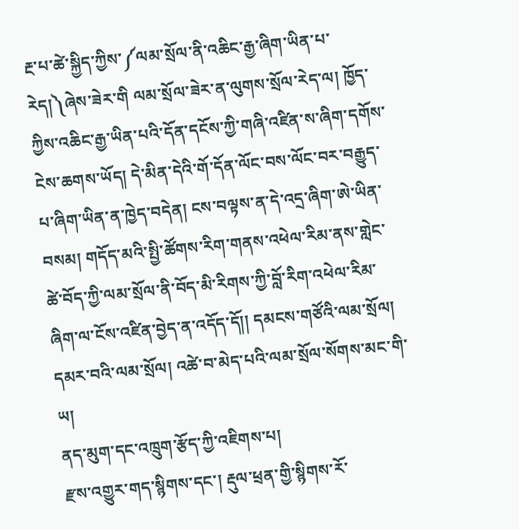རྔ་པ་ཚེ་སྐྱིད་ཀྱིས་༼ལམ་སྲོལ་ནི་འཆིང་རྒྱ་ཞིག་ཡིན་པ་རེད།༽ཞེས་ཟེར་གི ལམ་སྲོལ་ཟེར་ན་ལུགས་སྲོལ་རེད་ལ། ཁྱོད་ཀྱིས་འཆིང་རྒྱ་ཡིན་པའི་དོན་དངོས་ཀྱི་གཞི་འཛིན་ས་ཞིག་དགོས་ངེས་ཆགས་ཡོད། དེ་མིན་དེའི་གོ་དོན་ལོང་བས་ལོང་བར་བརྒྱུད་པ་ཞིག་ཡིན་ན་ཁྱེད་བདེན། ངས་བལྟས་ན་དེ་འདྲ་ཞིག་ཨེ་ཡིན་བསམ། གདོད་མའི་སྤྱི་ཚོགས་རིག་གནས་འཕེལ་རིམ་ནས་གླེང་ཚེ་བོད་ཀྱི་ལམ་སྲོལ་ནི་བོད་མི་རིགས་ཀྱི་བློ་རིག་འཕེལ་རིམ་ཞིག་ལ་ངོས་འཛིན་བྱེད་ན་འདོད་དོ།། དམངས་གཙོའི་ལམ་སྲོལ། དམར་བའི་ལམ་སྲོལ། འཚེ་བ་མེད་པའི་ལམ་སྲོལ་སོགས་མང་གི་ཡ།
ནད་མུག་དང་འཁྲུག་རྩོད་ཀྱི་འཇིགས་པ།
རྫས་འགྱུར་གད་སྙིགས་དང་། རྡུལ་ཕྲན་གྱི་སྙིགས་རོ་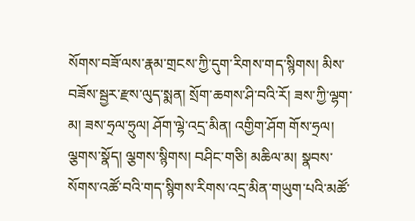སོགས་བཟོ་ལས་རྣམ་གྲངས་ཀྱི་དུག་རིགས་གད་སྙིགས། མིས་བཟོས་སྦྱར་རྫས་ལུད་སྨན། སྲོག་ཆགས་ཤི་བའི་རོ། ཟས་ཀྱི་ལྷག་མ། ཟས་ཧྲལ་ཧྲུལ། ཤོག་ལྷེ་འདྲ་མིན། འགྱིག་ཤོག གོས་ཧྲལ། ལྕགས་སྣོད། ལྕགས་སྙིགས། བཤིང་གཅི། མཆིལ་མ། སྣབས་སོགས་འཚོ་བའི་གད་སྙིགས་རིགས་འདྲ་མིན་གཡུག་པའི་མཚོ་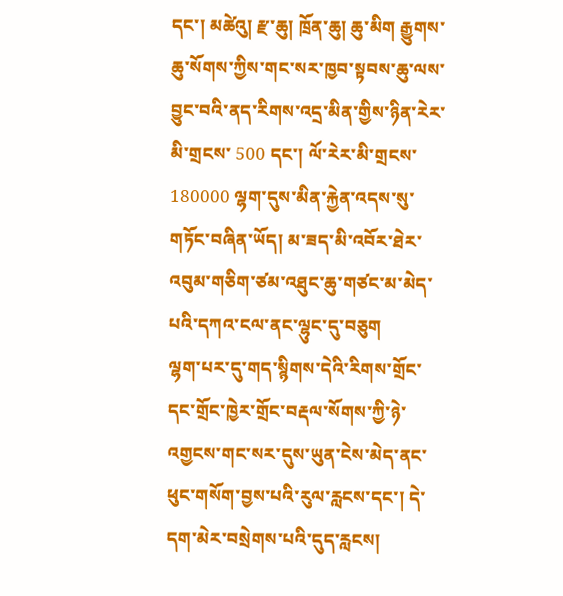དང་། མཚེའུ། རྫ་ཆུ། ཁྲོན་ཆུ། ཆུ་མིག རྒྱུགས་ཆུ་སོགས་ཀྱིས་གང་སར་ཁྱབ་སྟབས་ཆུ་ལས་བྱུང་བའི་ནད་རིགས་འདྲ་མིན་གྱིས་ཉིན་རེར་མི་གྲངས་ 500 དང་། ལོ་རེར་མི་གྲངས་ 180000 ལྷག་དུས་མིན་རྐྱེན་འདས་སུ་གཏོང་བཞིན་ཡོད། མ་ཟད་མི་འབོར་ཐེར་འབུམ་གཅིག་ཙམ་འཐུང་ཆུ་གཙང་མ་མེད་པའི་དཀའ་ངལ་ནང་ལྷུང་དུ་བཅུག
ལྷག་པར་དུ་གད་སྙིགས་དེའི་རིགས་གྲོང་དང་གྲོང་ཁྱེར་གྲོང་བརྡལ་སོགས་ཀྱི་ཉེ་འགྱངས་གང་སར་དུས་ཡུན་ངེས་མེད་ནང་ཕུང་གསོག་བྱས་པའི་རུལ་རླངས་དང་། དེ་དག་མེར་བསྲེགས་པའི་དུད་རླངས།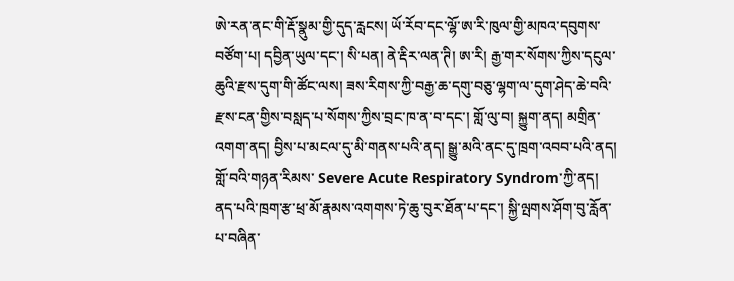ཨེ་རན་ནང་གི་རྡོ་སྣུམ་གྱི་དུད་རླངས། ཡོ་རོབ་དང་ལྷོ་ཨ་རི་ཁུལ་གྱི་མཁའ་དབུགས་བཙོག་པ། དབྱིན་ཡུལ་དང་། སི་པན། ནེ་རྡིར་ལན་ཊི། ཨ་རི། རྒྱ་གར་སོགས་ཀྱིས་དངུལ་ཆུའི་རྫས་དུག་གི་ཚོང་ལས། ཟས་རིགས་ཀྱི་བརྒྱ་ཆ་དགུ་བཅུ་ལྷག་ལ་དུག་ཤེད་ཆེ་བའི་རྫས་ངན་གྱིས་བསླད་པ་སོགས་ཀྱིས་བྲང་ཁ་ན་བ་དང་། གློ་ལུ་བ། སྐྱུག་ནད། མགྲིན་འགག་ནད། བྱིས་པ་མངལ་དུ་མི་གནས་པའི་ནད། སྒྱུ་མའི་ནང་དུ་ཁྲག་འབབ་པའི་ནད། གློ་བའི་གཉན་རིམས་ Severe Acute Respiratory Syndrom་ཀྱི་ནད། ནད་པའི་ཁྲག་རྩ་ཕྲ་མོ་རྣམས་འགགས་ཏེ་ཆུ་བུར་ཐོན་པ་དང་། སྐྱི་ལྤགས་ཤོག་བུ་རློན་པ་བཞིན་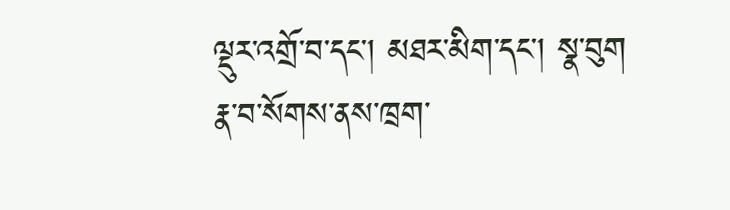ལྡུར་འགྲོ་བ་དང་། མཐར་མིག་དང་། སྣ་བུག རྣ་བ་སོགས་ནས་ཁྲག་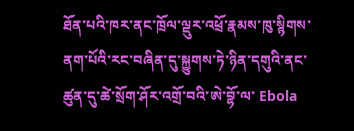ཐོན་པའི་ཁར་ནང་ཁྲོལ་ལྡུར་འཕྲོ་རྣམས་ཁུ་སྙིགས་ནག་པོའི་རང་བཞིན་དུ་སྐྱུགས་ཏེ་ཉིན་དགུའི་ནང་ཚུན་དུ་ཚེ་སྲོག་ཤོར་འགྲོ་བའི་ཨེ་བྷོ་ལ་ Ebola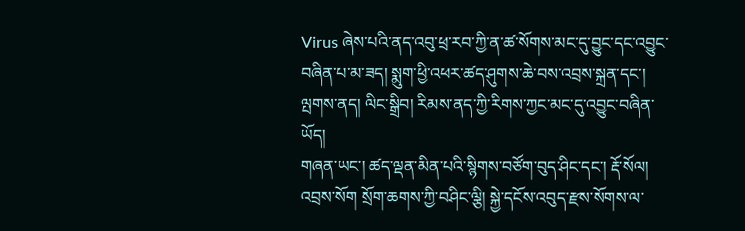Virus ཞེས་པའི་ནད་འབུ་ཕྲ་རབ་ཀྱི་ན་ཚ་སོགས་མང་དུ་བྱུང་དང་འབྱུང་བཞིན་པ་མ་ཟད། སྨུག་ཕྱི་འཕར་ཚད་ཤུགས་ཆེ་བས་འབྲས་སྐྲན་དང་། ལྤགས་ནད། ལིང་སྒྲིབ། རིམས་ནད་ཀྱི་རིགས་ཀྱང་མང་དུ་འབྱུང་བཞིན་ཡོད།
གཞན་ཡང་། ཚད་ལྡན་མིན་པའི་སྙིགས་བཙོག་བུད་ཤིང་དང་། རྡོ་སོལ། འབྲས་སོག སྲོག་ཆགས་ཀྱི་བཤིང་ལྕི། སྐྱེ་དངོས་འབུད་རྫས་སོགས་ལ་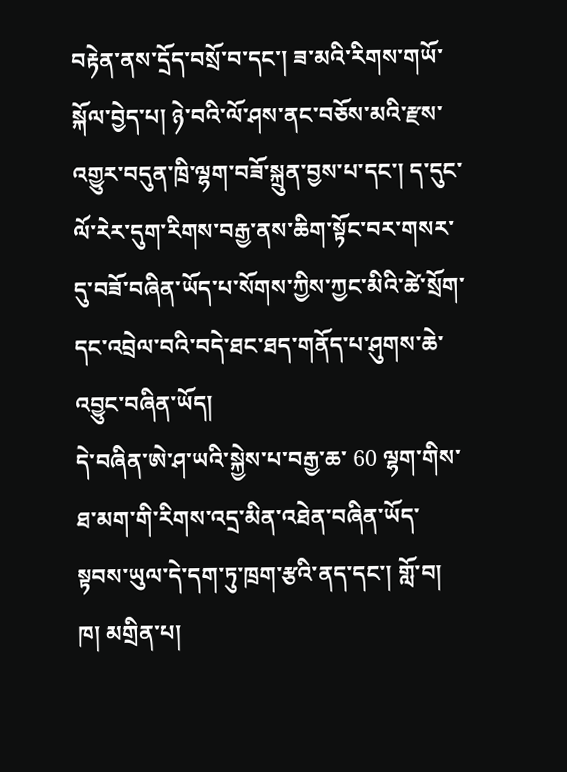བརྟེན་ནས་དྲོད་བསྲོ་བ་དང་། ཟ་མའི་རིགས་གཡོ་སྐོལ་བྱེད་པ། ཉེ་བའི་ལོ་ཤས་ནང་བཅོས་མའི་རྫས་འགྱུར་བདུན་ཁྲི་ལྷག་བཟོ་སྐྲུན་བྱས་པ་དང་། ད་དུང་ལོ་རེར་དུག་རིགས་བརྒྱ་ནས་ཆིག་སྟོང་བར་གསར་དུ་བཟོ་བཞིན་ཡོད་པ་སོགས་ཀྱིས་ཀྱང་མིའི་ཚེ་སྲོག་དང་འབྲེལ་བའི་བདེ་ཐང་ཐད་གནོད་པ་ཤུགས་ཆེ་འབྱུང་བཞིན་ཡོད།
དེ་བཞིན་ཨེ་ཤ་ཡའི་སྐྱེས་པ་བརྒྱ་ཆ་ 60 ལྷག་གིས་ཐ་མག་གི་རིགས་འདྲ་མིན་འཐེན་བཞིན་ཡོད་སྟབས་ཡུལ་དེ་དག་ཏུ་ཁྲག་རྩའི་ནད་དང་། གློ་བ། ཁ། མགྲིན་པ།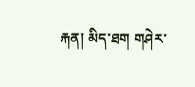རྐན། མིད་ཐག གཤེར་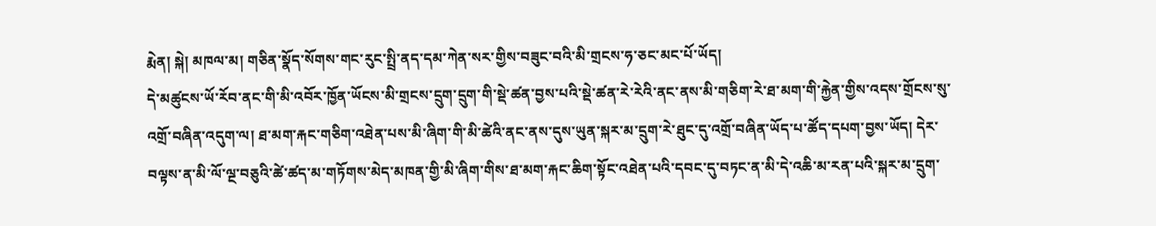རྨེན། སྐེ། མཁལ་མ། གཅིན་སྣོད་སོགས་གང་རུང་སྤྲི་ནད་དམ་ཀེན་སར་གྱིས་བཟུང་བའི་མི་གྲངས་ཧ་ཅང་མང་པོ་ཡོད།
དེ་མཚུངས་ཡོ་རོབ་ནང་གི་མི་འབོར་ཁྱོན་ཡོངས་མི་གྲངས་དྲུག་དྲུག་གི་སྡེ་ཚན་བྱས་པའི་སྡེ་ཚན་རེ་རེའི་ནང་ནས་མི་གཅིག་རེ་ཐ་མག་གི་རྐྱེན་གྱིས་འདས་གྲོངས་སུ་འགྲོ་བཞིན་འདུག་ལ། ཐ་མག་རྐང་གཅིག་འཐེན་པས་མི་ཞིག་གི་མི་ཚེའི་ནང་ནས་དུས་ཡུན་སྐར་མ་དྲུག་རེ་ཐུང་དུ་འགྲོ་བཞིན་ཡོད་པ་ཚོད་དཔག་བྱས་ཡོད། དེར་བལྟས་ན་མི་ལོ་ལྔ་བཅུའི་ཚེ་ཚད་མ་གཏོགས་མེད་མཁན་གྱི་མི་ཞིག་གིས་ཐ་མག་རྐང་ཆིག་སྟོང་འཐེན་པའི་དབང་དུ་བཏང་ན་མི་དེ་འཆི་མ་རན་པའི་སྐར་མ་དྲུག་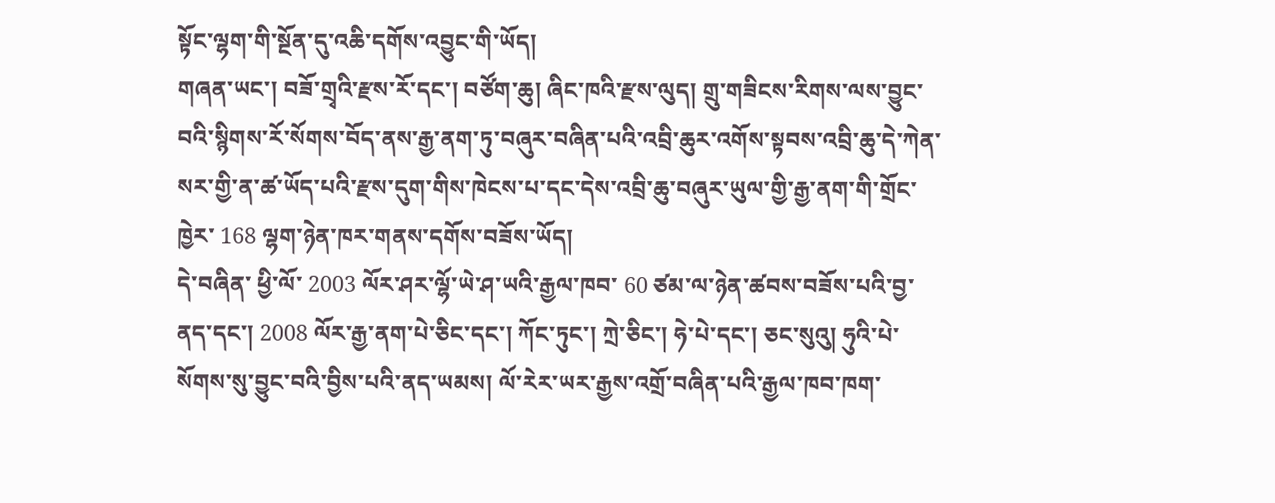སྟོང་ལྷག་གི་སྔོན་དུ་འཆི་དགོས་འབྱུང་གི་ཡོད།
གཞན་ཡང་། བཟོ་གྲྭའི་རྫས་རོ་དང་། བཙོག་ཆུ། ཞིང་ཁའི་རྫས་ལུད། གྲུ་གཟིངས་རིགས་ལས་བྱུང་བའི་སྙིགས་རོ་སོགས་བོད་ནས་རྒྱ་ནག་ཏུ་བཞུར་བཞིན་པའི་འབྲི་ཆུར་འགོས་སྟབས་འབྲི་ཆུ་དེ་ཀེན་སར་གྱི་ན་ཚ་ཡོད་པའི་རྫས་དུག་གིས་ཁེངས་པ་དང་དེས་འབྲི་ཆུ་བཞུར་ཡུལ་གྱི་རྒྱ་ནག་གི་གྲོང་ཁྱེར་ 168 ལྷག་ཉེན་ཁར་གནས་དགོས་བཟོས་ཡོད།
དེ་བཞིན་ ཕྱི་ལོ་ 2003 ལོར་ཤར་ལྷོ་ཡེ་ཤ་ཡའི་རྒྱལ་ཁབ་ 60 ཙམ་ལ་ཉེན་ཚབས་བཟོས་པའི་བྱ་ནད་དང་། 2008 ལོར་རྒྱ་ནག་པེ་ཅིང་དང་། ཀོང་ཏུང་། ཀྲེ་ཅིང་། ཧེ་པེ་དང་། ཅང་སུའུ། ཧུའི་པེ་སོགས་སུ་བྱུང་བའི་བྱིས་པའི་ནད་ཡམས། ལོ་རེར་ཡར་རྒྱས་འགྲོ་བཞིན་པའི་རྒྱལ་ཁབ་ཁག་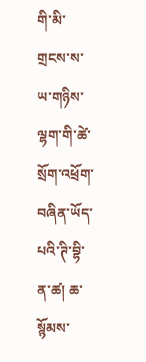གི་མི་གྲངས་ས་ཡ་གཉིས་ལྷག་གི་ཚེ་སྲོག་འཕྲོག་བཞིན་ཡོད་པའི་ཊི་བྷི་ན་ཚ། ཆ་སྙོམས་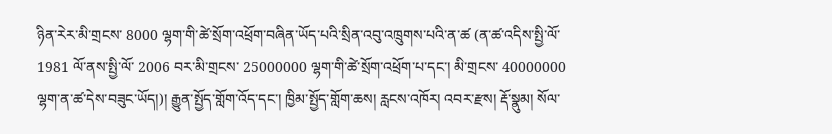ཉིན་རེར་མི་གྲངས་ 8000 ལྷག་གི་ཚེ་སྲོག་འཕྲོག་བཞིན་ཡོད་པའི་སྲིན་འབུ་འཁྲུགས་པའི་ན་ཚ (ན་ཚ་འདིས་སྤྱི་ལོ་ 1981 ལོ་ནས་སྤྱི་ལོ་ 2006 བར་མི་གྲངས་ 25000000 ལྷག་གི་ཚེ་སྲོག་འཕྲོག་པ་དང་། མི་གྲངས་ 40000000 ལྷག་ན་ཚ་དེས་བཟུང་ཡོད།)། རྒྱུན་སྤྱོད་གློག་འོད་དང་། ཁྱིམ་སྤྱོད་གློག་ཆས། རླངས་འཁོར། འབར་རྫས། རྡོ་སྣུམ། སོལ་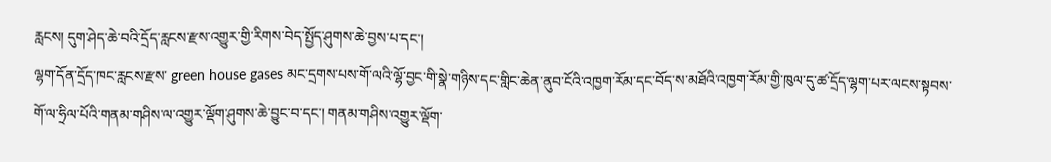རླངས། དུག་ཤེད་ཆེ་བའི་དྲོད་རླངས་རྫས་འགྱུར་གྱི་རིགས་བེད་སྤྱོད་ཤུགས་ཆེ་བྱས་པ་དང་།
ལྷག་དོན་དྲོད་ཁང་རླངས་རྫས་ green house gases མང་དྲགས་པས་གོ་ལའི་ལྷོ་བྱང་གི་སྣེ་གཉིས་དང་གླིང་ཆེན་ནུབ་ངོའི་འཁྱག་རོམ་དང་བོད་ས་མཐོའི་འཁྱག་རོམ་གྱི་ཁུལ་དུ་ཚ་དྲོད་ལྷག་པར་ལངས་སྟབས་གོ་ལ་ཧྲིལ་པོའི་གནམ་གཤིས་ལ་འགྱུར་ལྡོག་ཤུགས་ཆེ་བྱུང་བ་དང་། གནམ་གཤིས་འགྱུར་ལྡོག་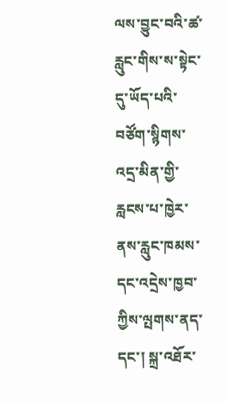ལས་བྱུང་བའི་ཚ་རླུང་གིས་ས་སྟེང་དུ་ཡོད་པའི་བཙོག་སྙིགས་འདྲ་མིན་གྱི་རླངས་པ་ཁྱེར་ནས་རླུང་ཁམས་དང་འདྲེས་ཁྱབ་ཀྱིས་ལྤགས་ནད་དང་། སྐྲ་འཐོར་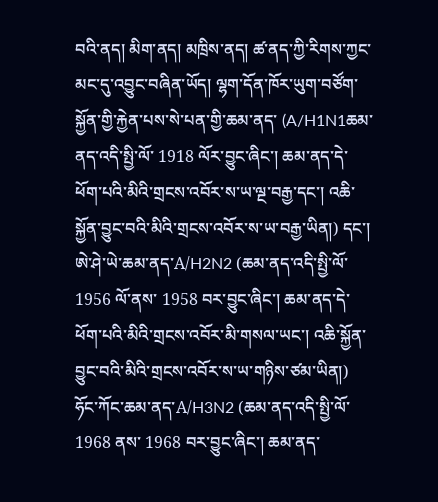བའི་ནད། མིག་ནད། མཁྲིས་ནད། ཚ་ནད་ཀྱི་རིགས་ཀྱང་མང་དུ་འབྱུང་བཞིན་ཡོད། ལྷག་དོན་ཁོར་ཡུག་བཙོག་སྐྱོན་གྱི་རྐྱེན་པས་སེ་པན་གྱི་ཆམ་ནད་ (A/H1N1ཆམ་ནད་འདི་སྤྱི་ལོ་ 1918 ལོར་བྱུང་ཞིང་། ཆམ་ནད་དེ་ཕོག་པའི་མིའི་གྲངས་འབོར་ས་ཡ་ལྔ་བརྒྱ་དང་། འཆི་སྐྱོན་བྱུང་བའི་མིའི་གྲངས་འབོར་ས་ཡ་བརྒྱ་ཡིན།) དང་། ཨེ་ཤེ་ཡེ་ཆམ་ནད་A/H2N2 (ཆམ་ནད་འདི་སྤྱི་ལོ་ 1956 ལོ་ནས་ 1958 བར་བྱུང་ཞིང་། ཆམ་ནད་དེ་ཕོག་པའི་མིའི་གྲངས་འབོར་མི་གསལ་ཡང་། འཆི་སྐྱོན་བྱུང་བའི་མིའི་གྲངས་འབོར་ས་ཡ་གཉིས་ཙམ་ཡིན།) ཧོང་ཀོང་ཆམ་ནད་A/H3N2 (ཆམ་ནད་འདི་སྤྱི་ལོ་ 1968 ནས་ 1968 བར་བྱུང་ཞིང་། ཆམ་ནད་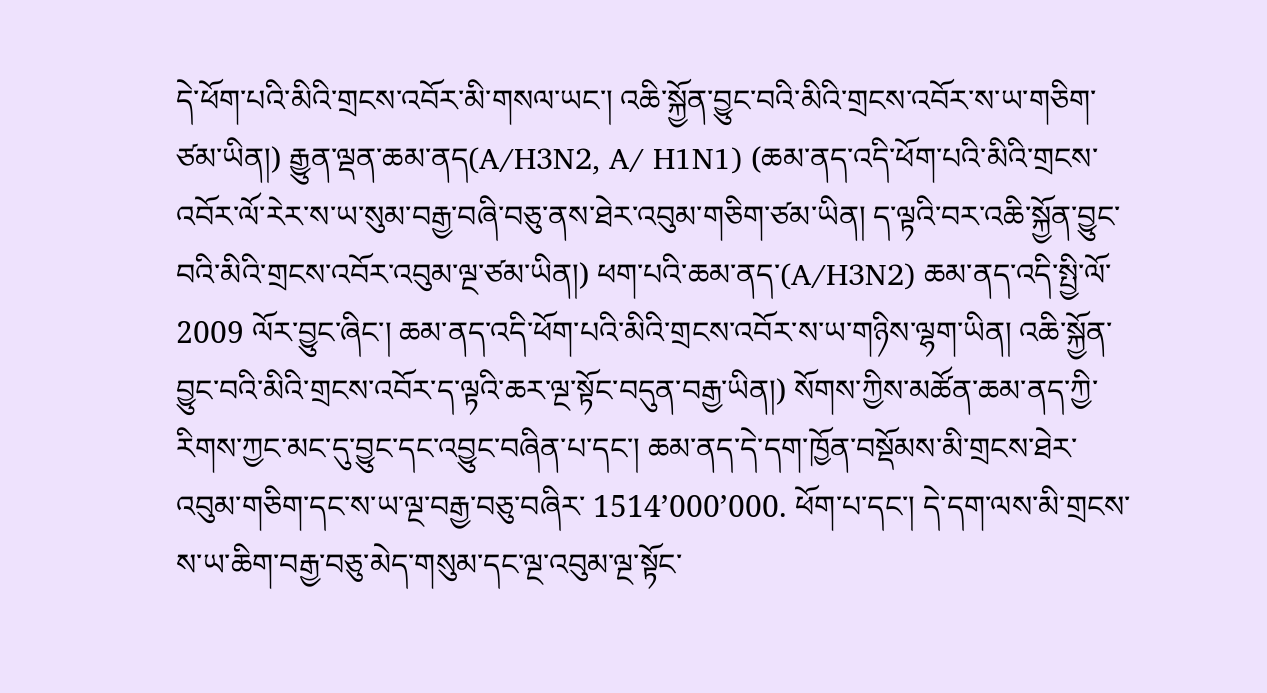དེ་ཕོག་པའི་མིའི་གྲངས་འབོར་མི་གསལ་ཡང་། འཆི་སྐྱོན་བྱུང་བའི་མིའི་གྲངས་འབོར་ས་ཡ་གཅིག་ཙམ་ཡིན།) རྒྱུན་ལྡན་ཆམ་ནད(A/H3N2, A/ H1N1) (ཆམ་ནད་འདི་ཕོག་པའི་མིའི་གྲངས་འབོར་ལོ་རེར་ས་ཡ་སུམ་བརྒྱ་བཞི་བཅུ་ནས་ཐེར་འབུམ་གཅིག་ཙམ་ཡིན། ད་ལྟའི་བར་འཆི་སྐྱོན་བྱུང་བའི་མིའི་གྲངས་འབོར་འབུམ་ལྔ་ཙམ་ཡིན།) ཕག་པའི་ཆམ་ནད་(A/H3N2) ཆམ་ནད་འདི་སྤྱི་ལོ་ 2009 ལོར་བྱུང་ཞིང་། ཆམ་ནད་འདི་ཕོག་པའི་མིའི་གྲངས་འབོར་ས་ཡ་གཉིས་ལྷག་ཡིན། འཆི་སྐྱོན་བྱུང་བའི་མིའི་གྲངས་འབོར་ད་ལྟའི་ཆར་ལྔ་སྟོང་བདུན་བརྒྱ་ཡིན།) སོགས་ཀྱིས་མཚོན་ཆམ་ནད་ཀྱི་རིགས་ཀྱང་མང་དུ་བྱུང་དང་འབྱུང་བཞིན་པ་དང་། ཆམ་ནད་དེ་དག་ཁྱོན་བསྡོམས་མི་གྲངས་ཐེར་འབུམ་གཅིག་དང་ས་ཡ་ལྔ་བརྒྱ་བཅུ་བཞིར་ 1514’000’000. ཕོག་པ་དང་། དེ་དག་ལས་མི་གྲངས་ས་ཡ་ཆིག་བརྒྱ་བཅུ་མེད་གསུམ་དང་ལྔ་འབུམ་ལྔ་སྟོང་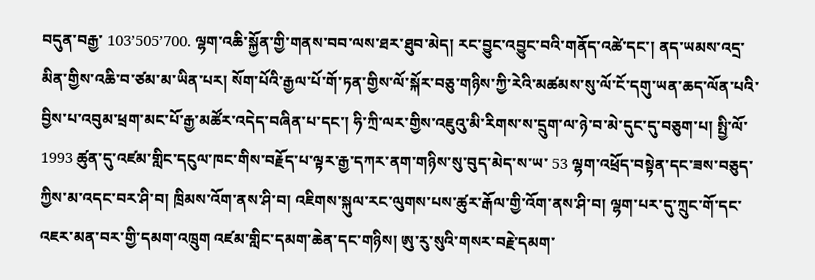བདུན་བརྒྱ་ 103’505’700. ལྷག་འཆི་སྐྱོན་གྱི་གནས་བབ་ལས་ཐར་ཐུབ་མེད། རང་བྱུང་འབྱུང་བའི་གནོད་འཚེ་དང་། ནད་ཡམས་འདྲ་མིན་གྱིས་འཆི་བ་ཙམ་མ་ཡིན་པར། སོག་པོའི་རྒྱལ་པོ་གོ་ཏན་གྱིས་ལོ་སྐོར་བཅུ་གཉིས་ཀྱི་རེའི་མཚམས་སུ་ལོ་ངོ་དགུ་ཡན་ཆད་ལོན་པའི་བྱིས་པ་འབུམ་ཕྲག་མང་པོ་རྒྱ་མཚོར་འདེད་བཞིན་པ་དང་། ཧི་ཀྲི་ལར་གྱིས་འཇུའུ་མི་རིགས་ས་དྲུག་ལ་ཉེ་བ་མེ་དུང་དུ་བཅུག་པ། སྤྱི་ལོ་ 1993 ཚུན་དུ་འཛམ་གླིང་དངུལ་ཁང་གིས་བརྗོད་པ་ལྟར་རྒྱ་དཀར་ནག་གཉིས་སུ་བུད་མེད་ས་ཡ་ 53 ལྷག་འཕྲོད་བསྟེན་དང་ཟས་བཅུད་ཀྱིས་མ་འདང་བར་ཤི་བ། ཁྲིམས་འོག་ནས་ཤི་བ། འཇིགས་སྐུལ་རང་ལུགས་པས་ཚུར་རྒོལ་གྱི་འོག་ནས་ཤི་བ། ལྷག་པར་དུ་ཀྲུང་གོ་དང་འཇར་མན་བར་གྱི་དམག་འཁྲུག འཛམ་གླིང་དམག་ཆེན་དང་གཉིས། ཨུ་རུ་སུའི་གསར་བརྗེ་དམག་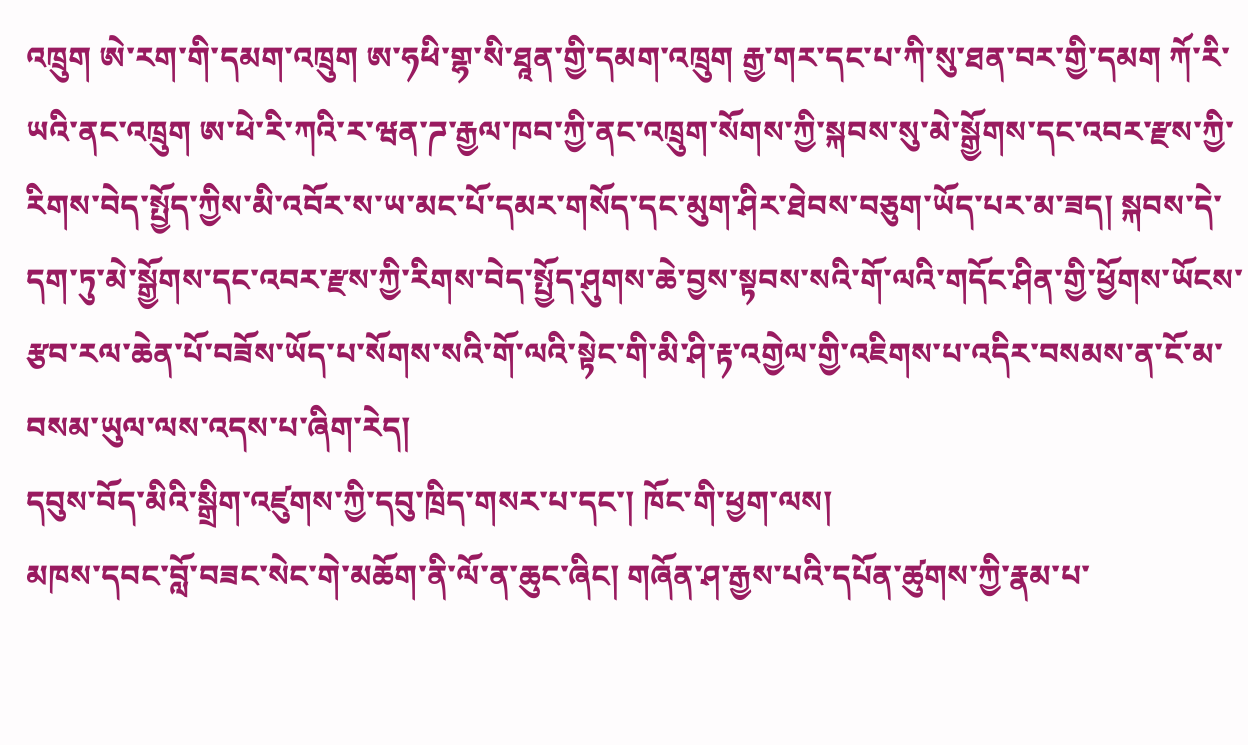འཁྲུག ཨེ་རག་གི་དམག་འཁྲུག ཨ་ཧཕི་གྷ་སི་ཐཱན་གྱི་དམག་འཁྲུག རྒྱ་གར་དང་པ་ཀི་སུ་ཐན་བར་གྱི་དམག ཀོ་རི་ཡའི་ནང་འཁྲུག ཨ་ཕེ་རི་ཀའི་ར་ཝན་ཌ་རྒྱལ་ཁབ་ཀྱི་ནང་འཁྲུག་སོགས་ཀྱི་སྐབས་སུ་མེ་སྒྱོགས་དང་འབར་རྫས་ཀྱི་རིགས་བེད་སྤྱོད་ཀྱིས་མི་འབོར་ས་ཡ་མང་པོ་དམར་གསོད་དང་མུག་ཤིར་ཐེབས་བཅུག་ཡོད་པར་མ་ཟད། སྐབས་དེ་དག་ཏུ་མེ་སྒྱོགས་དང་འབར་རྫས་ཀྱི་རིགས་བེད་སྤྱོད་ཤུགས་ཆེ་བྱས་སྟབས་སའི་གོ་ལའི་གདོང་ཤིན་གྱི་ཕྱོགས་ཡོངས་རྩབ་རལ་ཆེན་པོ་བཟོས་ཡོད་པ་སོགས་སའི་གོ་ལའི་སྟེང་གི་མི་ཤི་རྟ་འགྱེལ་གྱི་འཇིགས་པ་འདིར་བསམས་ན་ངོ་མ་བསམ་ཡུལ་ལས་འདས་པ་ཞིག་རེད།
དབུས་བོད་མིའི་སྒྲིག་འཛུགས་ཀྱི་དབུ་ཁྲིད་གསར་པ་དང་། ཁོང་གི་ཕྱག་ལས།
མཁས་དབང་བློ་བཟང་སེང་གེ་མཆོག་ནི་ལོ་ན་ཆུང་ཞིང། གཞོན་ཤ་རྒྱས་པའི་དཔོན་ཚུགས་ཀྱི་རྣམ་པ་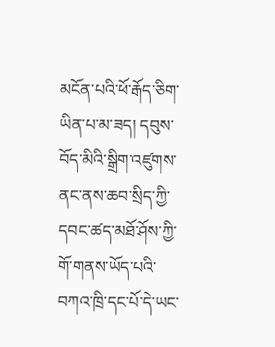མངོན་པའི་ཕོ་རྒོད་ཅིག་ཡིན་པ་མ་ཟད། དབུས་བོད་མིའི་སྒྲིག་འཛུགས་ནང་ནས་ཆབ་སྲིད་ཀྱི་དབང་ཚད་མཐོ་ཤོས་ཀྱི་གོ་གནས་ཡོད་པའི་བཀའ་ཁྲི་དང་པོ་དེ་ཡང་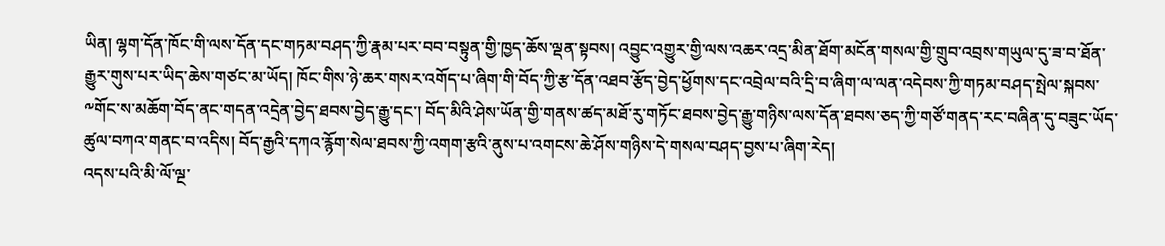ཡིན། ལྷག་དོན་ཁོང་གི་ལས་དོན་དང་གཏམ་བཤད་ཀྱི་རྣམ་པར་བབ་བསྟུན་གྱི་ཁྱད་ཆོས་ལྡན་སྟབས། འབྱུང་འགྱུར་གྱི་ལས་འཆར་འདྲ་མིན་ཐོག་མངོན་གསལ་གྱི་གྲུབ་འབྲས་གཡུལ་དུ་ཟ་བ་ཐོན་རྒྱུར་གུས་པར་ཡིད་ཆེས་གཙང་མ་ཡོད། ཁོང་གིས་ཉེ་ཆར་གསར་འགོད་པ་ཞིག་གི་བོད་ཀྱི་རྩ་དོན་འཐབ་རྩོད་བྱེད་ཕྱོགས་དང་འབྲེལ་བའི་དྲི་བ་ཞིག་ལ་ལན་འདེབས་ཀྱི་གཏམ་བཤད་སྤེལ་སྐབས་༸གོང་ས་མཆོག་བོད་ནང་གདན་འདྲེན་བྱེད་ཐབས་བྱེད་རྒྱུ་དང་། བོད་མིའི་ཤེས་ཡོན་གྱི་གནས་ཚད་མཐོ་རུ་གཏོང་ཐབས་བྱེད་རྒྱུ་གཉིས་ལས་དོན་ཐབས་ཅད་ཀྱི་གཙོ་གནད་རང་བཞིན་དུ་བཟུང་ཡོད་ཚུལ་བཀའ་གནང་བ་འདིས། བོད་རྒྱའི་དཀའ་རྙོག་སེལ་ཐབས་ཀྱི་འགག་རྩའི་ནུས་པ་འགངས་ཆེ་ཤོས་གཉིས་དེ་གསལ་བཤད་བྱས་པ་ཞིག་རེད།
འདས་པའི་མི་ལོ་ལྔ་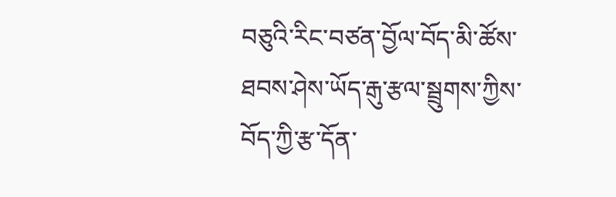བཅུའི་རིང་བཙན་བྱོལ་བོད་མི་ཚོས་ཐབས་ཤེས་ཡོད་རྒུ་རྩལ་སྦྲུགས་ཀྱིས་བོད་ཀྱི་རྩ་དོན་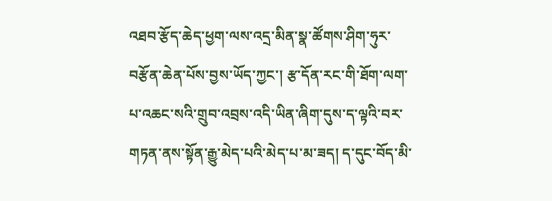འཐབ་རྩོད་ཆེད་ཕྱག་ལས་འདྲ་མིན་སྣ་ཚོགས་ཤིག་ཧུར་བརྩོན་ཆེན་པོས་བྱས་ཡོད་ཀྱང་། རྩ་དོན་རང་གི་ཐོག་ལག་པ་འཆང་སའི་གྲུབ་འབྲས་འདི་ཡིན་ཞིག་དུས་ད་ལྟའི་བར་གཏན་ནས་སྟོན་རྒྱུ་མེད་པའི་མེད་པ་མ་ཟད། ད་དུང་བོད་མི་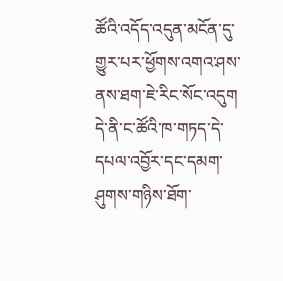ཚོའི་འདོད་འདུན་མངོན་དུ་གྱུར་པར་ཕྱོགས་འགའ་ཤས་ནས་ཐག་ཇེ་རིང་སོང་འདུག དེ་ནི་ང་ཚོའི་ཁ་གཏད་དེ་དཔལ་འབྱོར་དང་དམག་ཤུགས་གཉིས་ཐོག་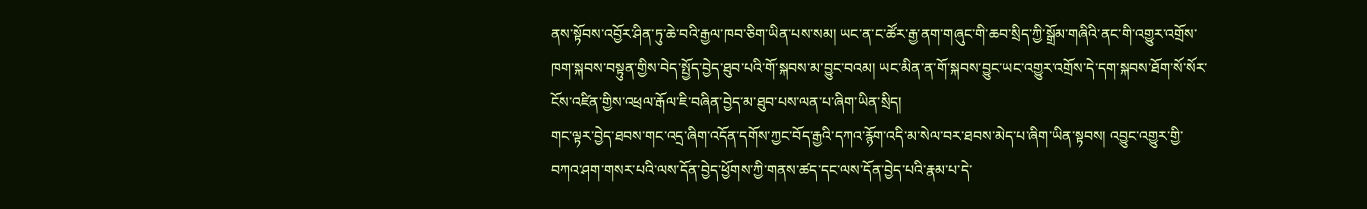ནས་སྟོབས་འབྱོར་ཤིན་ཏུ་ཆེ་བའི་རྒྱལ་ཁབ་ཅིག་ཡིན་པས་སམ། ཡང་ན་ང་ཚོར་རྒྱ་ནག་གཞུང་གི་ཆབ་སྲིད་ཀྱི་སྒྲོམ་གཞིའི་ནང་གི་འགྱུར་འགྲོས་ཁག་སྐབས་བསྟུན་གྱིས་བེད་སྤྱོད་བྱེད་ཐུབ་པའི་གོ་སྐབས་མ་བྱུང་བའམ། ཡང་མིན་ན་གོ་སྐབས་བྱུང་ཡང་འགྱུར་འགྲོས་དེ་དག་སྐབས་ཐོག་སོ་སོར་ངོས་འཛིན་གྱིས་འཕྲལ་རྒོལ་ཇི་བཞིན་བྱེད་མ་ཐུབ་པས་ལན་པ་ཞིག་ཡིན་སྲིད།
གང་ལྟར་བྱེད་ཐབས་གང་འདྲ་ཞིག་འདོན་དགོས་ཀྱང་བོད་རྒྱའི་དཀའ་རྙོག་འདི་མ་སེལ་བར་ཐབས་མེད་པ་ཞིག་ཡིན་སྟབས། འབྱུང་འགྱུར་གྱི་བཀའ་ཤག་གསར་པའི་ལས་དོན་བྱེད་ཕྱོགས་ཀྱི་གནས་ཚད་དང་ལས་དོན་བྱེད་པའི་རྣམ་པ་དེ་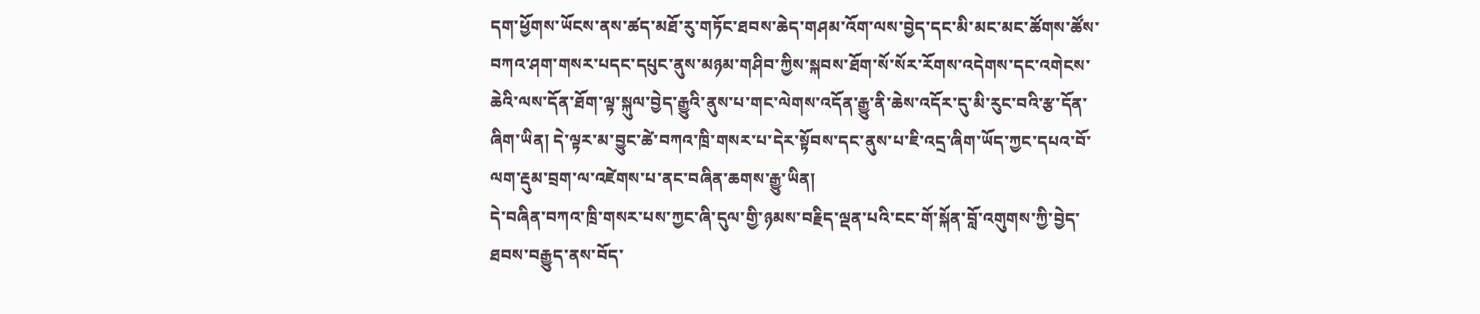དག་ཕྱོགས་ཡོངས་ནས་ཚད་མཐོ་རུ་གཏོང་ཐབས་ཆེད་གཤམ་འོག་ལས་བྱེད་དང་མི་མང་མང་ཚོགས་ཚོས་བཀའ་ཤག་གསར་པདང་དཔུང་ནུས་མཉམ་གཤིབ་ཀྱིས་སྐབས་ཐོག་སོ་སོར་རོགས་འདེགས་དང་འགེངས་ཆེའི་ལས་དོན་ཐོག་ལྟ་སྐུལ་བྱེད་རྒྱུའི་ནུས་པ་གང་ལེགས་འདོན་རྒྱུ་ནི་ཆེས་འདོར་དུ་མི་རུང་བའི་རྩ་དོན་ཞིག་ཡིན། དེ་ལྟར་མ་བྱུང་ཚེ་བཀའ་ཁྲི་གསར་པ་དེར་སྟོབས་དང་ནུས་པ་ཇི་འདྲ་ཞིག་ཡོད་ཀྱང་དཔའ་བོ་ལག་རྡུམ་བྲག་ལ་འཛེགས་པ་ནང་བཞིན་ཆགས་རྒྱུ་ཡིན།
དེ་བཞིན་བཀའ་ཁྲི་གསར་པས་ཀྱང་ཞི་དུལ་གྱི་ཉམས་བརྗིད་ལྡན་པའི་ངང་གོ་སྐོན་བློ་འགུགས་ཀྱི་བྱེད་ཐབས་བརྒྱུད་ནས་བོད་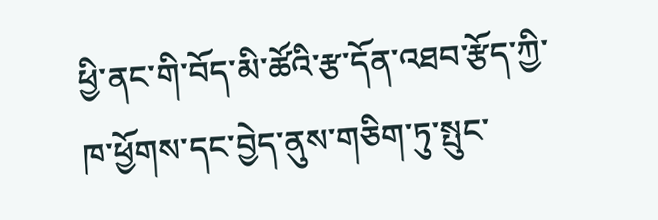ཕྱི་ནང་གི་བོད་མི་ཚོའི་རྩ་དོན་འཐབ་རྩོད་ཀྱི་ཁ་ཕྱོགས་དང་བྱེད་ནུས་གཅིག་ཏུ་སྤུང་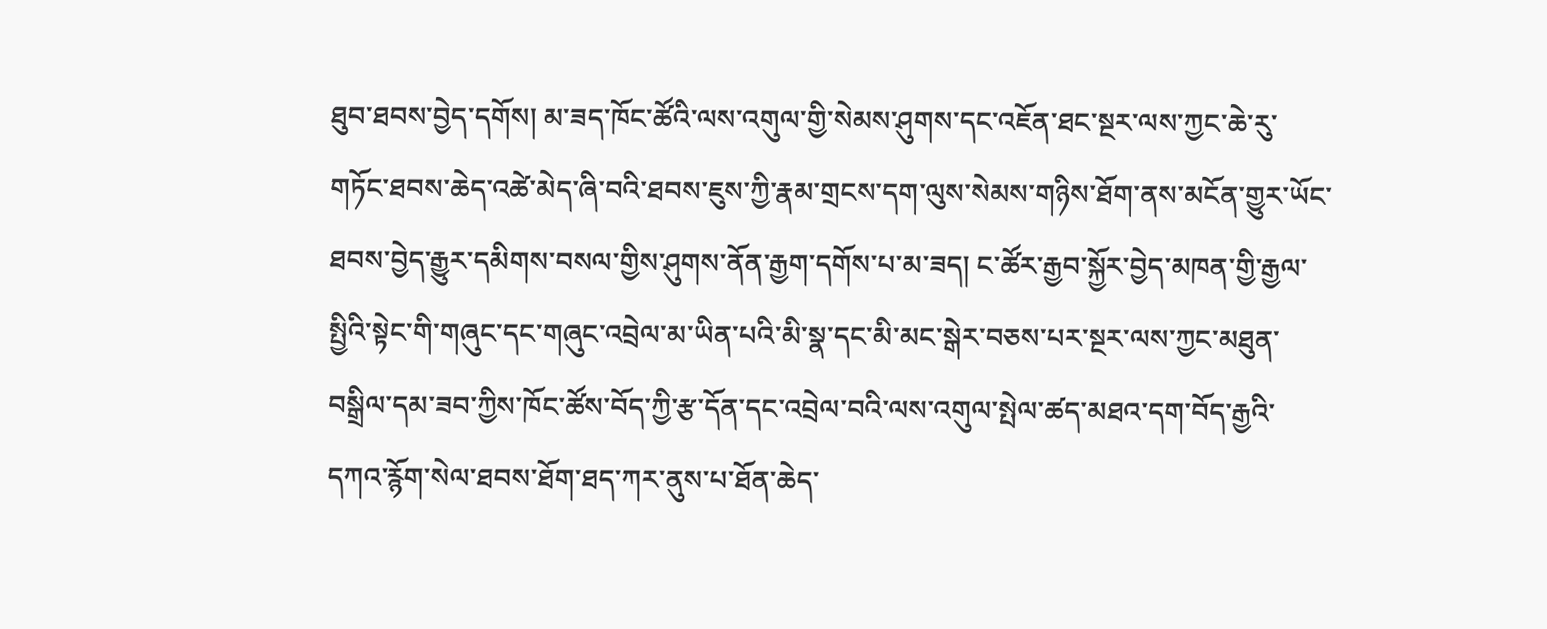ཐུབ་ཐབས་བྱེད་དགོས། མ་ཟད་ཁོང་ཚོའི་ལས་འགུལ་གྱི་སེམས་ཤུགས་དང་འཇོན་ཐང་སྔར་ལས་ཀྱང་ཆེ་རུ་གཏོང་ཐབས་ཆེད་འཚེ་མེད་ཞི་བའི་ཐབས་ཇུས་ཀྱི་རྣམ་གྲངས་དག་ལུས་སེམས་གཉིས་ཐོག་ནས་མངོན་གྱུར་ཡོང་ཐབས་བྱེད་རྒྱུར་དམིགས་བསལ་གྱིས་ཤུགས་ནོན་རྒྱག་དགོས་པ་མ་ཟད། ང་ཚོར་རྒྱབ་སྐྱོར་བྱེད་མཁན་གྱི་རྒྱལ་སྤྱིའི་སྟེང་གི་གཞུང་དང་གཞུང་འབྲེལ་མ་ཡིན་པའི་མི་སྣ་དང་མི་མང་སྒེར་བཅས་པར་སྔར་ལས་ཀྱང་མཐུན་བསྒྲིལ་དམ་ཟབ་ཀྱིས་ཁོང་ཚོས་བོད་ཀྱི་རྩ་དོན་དང་འབྲེལ་བའི་ལས་འགུལ་སྤེལ་ཚད་མཐའ་དག་བོད་རྒྱའི་དཀའ་རྙོག་སེལ་ཐབས་ཐོག་ཐད་ཀར་ནུས་པ་ཐོན་ཆེད་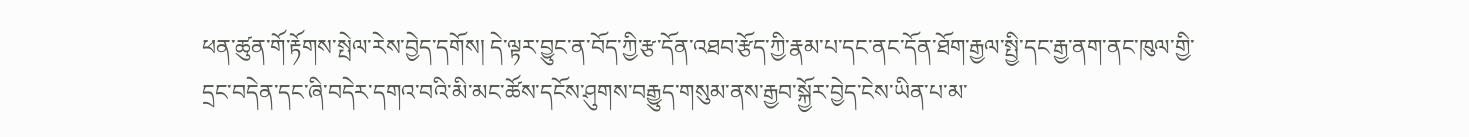ཕན་ཚུན་གོ་རྟོགས་སྤེལ་རེས་བྱེད་དགོས། དེ་ལྟར་བྱུང་ན་བོད་ཀྱི་རྩ་དོན་འཐབ་རྩོད་ཀྱི་རྣམ་པ་དང་ནང་དོན་ཐོག་རྒྱལ་སྤྱི་དང་རྒྱ་ནག་ནང་ཁུལ་གྱི་དྲང་བདེན་དང་ཞི་བདེར་དགའ་བའི་མི་མང་ཚོས་དངོས་ཤུགས་བརྒྱུད་གསུམ་ནས་རྒྱབ་སྐྱོར་བྱེད་ངེས་ཡིན་པ་མ་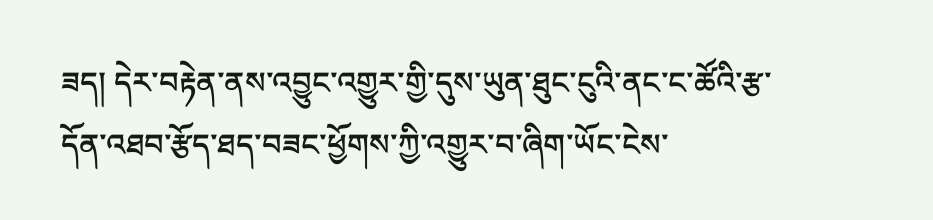ཟད། དེར་བརྟེན་ནས་འབྱུང་འགྱུར་གྱི་དུས་ཡུན་ཐུང་ངུའི་ནང་ང་ཚོའི་རྩ་དོན་འཐབ་རྩོད་ཐད་བཟང་ཕྱོགས་ཀྱི་འགྱུར་བ་ཞིག་ཡོང་ངེས་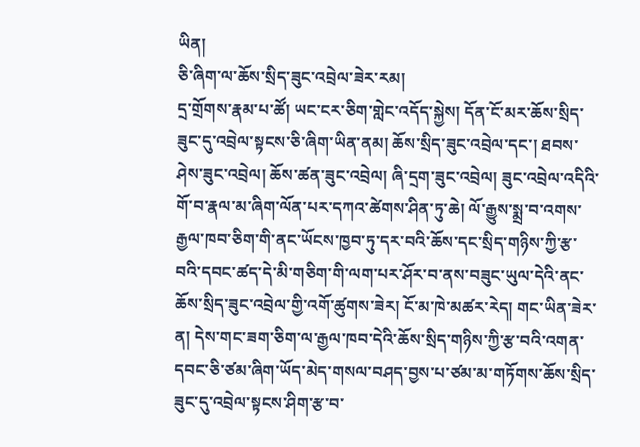ཡིན།
ཅི་ཞིག་ལ་ཆོས་སྲིད་ཟུང་འབྲེལ་ཟེར་རམ།
དྲ་གྲོགས་རྣམ་པ་ཚོ། ཡང་ངར་ཅིག་གླེང་འདོད་སྐྱེས། དོན་ངོ་མར་ཆོས་སྲིད་ཟུང་དུ་འབྲེལ་སྟངས་ཅི་ཞིག་ཡིན་ནམ། ཆོས་སྲིད་ཟུང་འབྲེལ་དང་། ཐབས་ཤེས་ཟུང་འབྲེལ། ཆོས་ཚན་ཟུང་འབྲེལ། ཞི་དྲག་ཟུང་འབྲེལ། ཟུང་འབྲེལ་འདིའི་གོ་བ་རྣལ་མ་ཞིག་ལོན་པར་དཀའ་ཚེགས་ཤིན་ཏུ་ཆེ། ལོ་རྒྱུས་སྨྲ་བ་འགས་རྒྱལ་ཁབ་ཅིག་གི་ནང་ཡོངས་ཁྱབ་ཏུ་དར་བའི་ཆོས་དང་སྲིད་གཉིས་ཀྱི་རྩ་བའི་དབང་ཚད་དེ་མི་གཅིག་གི་ལག་པར་ཤོར་བ་ནས་བཟུང་ཡུལ་དེའི་ནང་ཆོས་སྲིད་ཟུང་འབྲེལ་གྱི་འགོ་ཚུགས་ཟེར། ངོ་མ་ཁེ་མཚར་རེད། གང་ཡིན་ཟེར་ན། དེས་གང་ཟག་ཅིག་ལ་རྒྱལ་ཁབ་དེའི་ཆོས་སྲིད་གཉིས་ཀྱི་རྩ་བའི་འགན་དབང་ཅི་ཙམ་ཞིག་ཡོད་མེད་གསལ་བཤད་བྱས་པ་ཙམ་མ་གཏོགས་ཆོས་སྲིད་ཟུང་དུ་འབྲེལ་སྟངས་ཤིག་རྩ་བ་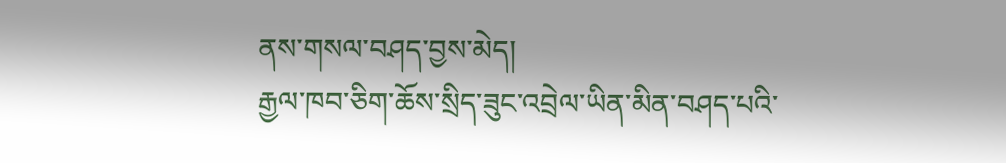ནས་གསལ་བཤད་བྱས་མེད།
རྒྱལ་ཁབ་ཅིག་ཆོས་སྲིད་ཟུང་འབྲེལ་ཡིན་མིན་བཤད་པའི་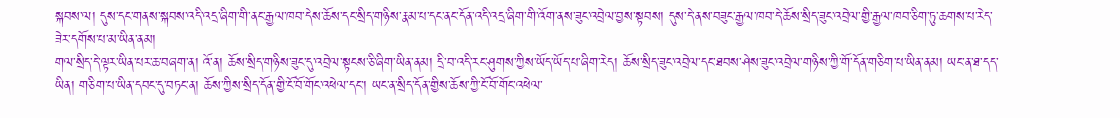སྐབས་ལ། དུས་དང་གནས་སྐབས་འདི་འདྲ་ཞིག་གི་ནང་རྒྱལ་ཁབ་དེས་ཆོས་དང་སྲིད་གཉིས་རྣམ་པ་དང་ནང་དོན་འདི་འདྲ་ཞིག་གི་འོག་ནས་ཟུང་འབྲེལ་བྱས་སྟབས། དུས་དེ་ནས་བཟུང་རྒྱལ་ཁབ་དེ་ཆོས་སྲིད་ཟུང་འབྲེལ་གྱི་རྒྱལ་ཁབ་ཅིག་ཏུ་ཆགས་པ་རེད་ཟེར་དགོས་པ་མ་ཡིན་ནམ།
གལ་སྲིད་དེ་ལྟར་ཡིན་པར་ཆ་བཞག་ན། འོ་ན། ཆོས་སྲིད་གཉིས་ཟུང་དུ་འབྲེལ་སྟངས་ཅི་ཞིག་ཡིན་ནམ། དྲི་བ་འདི་རང་ཤུགས་ཀྱིས་ཡོད་ཡོད་པ་ཞིག་རེད། ཆོས་སྲིད་ཟུང་འབྲེལ་དང་ཐབས་ཤེས་ཟུང་འབྲེལ་གཉིས་ཀྱི་གོ་དོན་གཅིག་པ་ཡིན་ནམ། ཡང་ན་ཐ་དད་ཡིན། གཅིག་པ་ཡིན་དབང་དུ་བཏང་ན། ཆོས་ཀྱིས་སྲིད་དོན་གྱི་ངོ་བོ་གོང་འཕེལ་དང་། ཡང་ན་སྲིད་དོན་གྱིས་ཆོས་ཀྱི་ངོ་བོ་གོང་འཕེལ་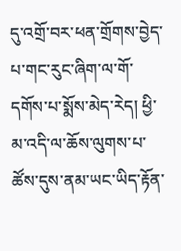དུ་འགྲོ་བར་ཕན་གྲོགས་བྱེད་པ་གང་རུང་ཞིག་ལ་གོ་དགོས་པ་སྨོས་མེད་རེད། ཕྱི་མ་འདི་ལ་ཆོས་ལུགས་པ་ཚོས་དུས་ནམ་ཡང་ཡིད་རྟོན་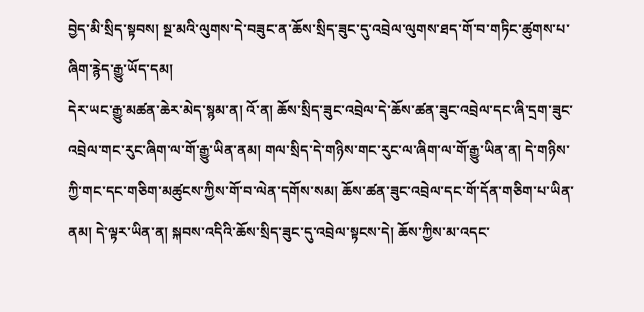བྱེད་མི་སྲིད་སྟབས། སྔ་མའི་ལུགས་དེ་བཟུང་ན་ཆོས་སྲིད་ཟུང་དུ་འབྲེལ་ལུགས་ཐད་གོ་བ་གཏིང་ཚུགས་པ་ཞིག་རྙེད་རྒྱུ་ཡོད་དམ།
དེར་ཡང་རྒྱུ་མཚན་ཆེར་མེད་སྙམ་ན། འོ་ན། ཆོས་སྲིད་ཟུང་འབྲེལ་དེ་ཆོས་ཚན་ཟུང་འབྲེལ་དང་ཞི་དྲག་ཟུང་འབྲེལ་གང་རུང་ཞིག་ལ་གོ་རྒྱུ་ཡིན་ནམ། གལ་སྲིད་དེ་གཉིས་གང་རུང་ལ་ཞིག་ལ་གོ་རྒྱུ་ཡིན་ན། དེ་གཉིས་ཀྱི་གང་དང་གཅིག་མཚུངས་ཀྱིས་གོ་བ་ལེན་དགོས་སམ། ཆོས་ཚན་ཟུང་འབྲེལ་དང་གོ་དོན་གཅིག་པ་ཡིན་ནམ། དེ་ལྟར་ཡིན་ན། སྐབས་འདིའི་ཆོས་སྲིད་ཟུང་དུ་འབྲེལ་སྟངས་དེ། ཆོས་ཀྱིས་མ་འདང་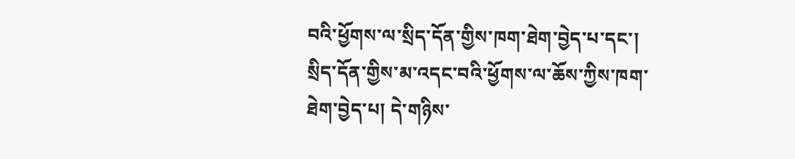བའི་ཕྱོགས་ལ་སྲིད་དོན་གྱིས་ཁག་ཐེག་བྱེད་པ་དང་། སྲིད་དོན་གྱིས་མ་འདང་བའི་ཕྱོགས་ལ་ཆོས་ཀྱིས་ཁག་ཐེག་བྱེད་པ། དེ་གཉིས་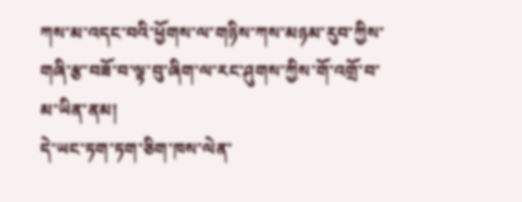ཀས་མ་འདང་བའི་ཕྱོགས་ལ་གཉིས་ཀས་མཉམ་རུབ་ཀྱིས་གཞི་རྩ་བཟོ་བ་ལྟ་བུ་ཞིག་ལ་རང་ཤུགས་ཀྱིས་གོ་འགྲོ་བ་མ་ཡིན་ནམ།
དེ་ཡང་ཏག་ཏག་ཅིག་ཁས་ལེན་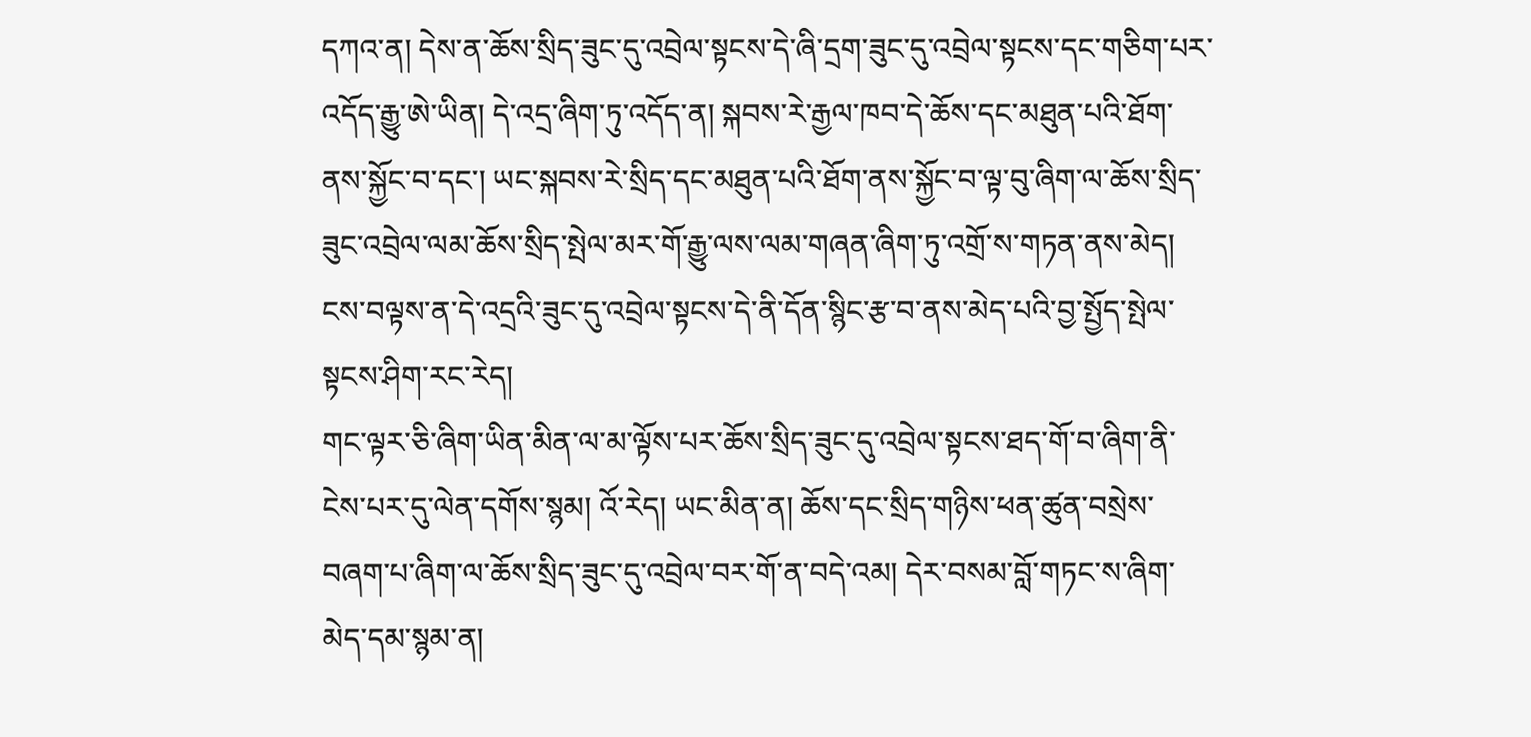དཀའ་ན། དེས་ན་ཆོས་སྲིད་ཟུང་དུ་འབྲེལ་སྟངས་དེ་ཞི་དྲག་ཟུང་དུ་འབྲེལ་སྟངས་དང་གཅིག་པར་འདོད་རྒྱུ་ཨེ་ཡིན། དེ་འདྲ་ཞིག་ཏུ་འདོད་ན། སྐབས་རེ་རྒྱལ་ཁབ་དེ་ཆོས་དང་མཐུན་པའི་ཐོག་ནས་སྐྱོང་བ་དང་། ཡང་སྐབས་རེ་སྲིད་དང་མཐུན་པའི་ཐོག་ནས་སྐྱོང་བ་ལྟ་བུ་ཞིག་ལ་ཆོས་སྲིད་ཟུང་འབྲེལ་ལམ་ཆོས་སྲིད་སྤེལ་མར་གོ་རྒྱུ་ལས་ལམ་གཞན་ཞིག་ཏུ་འགྲོ་ས་གཏན་ནས་མེད། ངས་བལྟས་ན་དེ་འདྲའི་ཟུང་དུ་འབྲེལ་སྟངས་དེ་ནི་དོན་སྙིང་རྩ་བ་ནས་མེད་པའི་བྱ་སྤྱོད་སྤེལ་སྟངས་ཤིག་རང་རེད།
གང་ལྟར་ཅི་ཞིག་ཡིན་མིན་ལ་མ་ལྟོས་པར་ཆོས་སྲིད་ཟུང་དུ་འབྲེལ་སྟངས་ཐད་གོ་བ་ཞིག་ནི་ངེས་པར་དུ་ལེན་དགོས་སྙམ། འོ་རེད། ཡང་མིན་ན། ཆོས་དང་སྲིད་གཉིས་ཕན་ཚུན་བསྲེས་བཞག་པ་ཞིག་ལ་ཆོས་སྲིད་ཟུང་དུ་འབྲེལ་བར་གོ་ན་བདེ་འམ། དེར་བསམ་བློ་གཏང་ས་ཞིག་མེད་དམ་སྙམ་ན།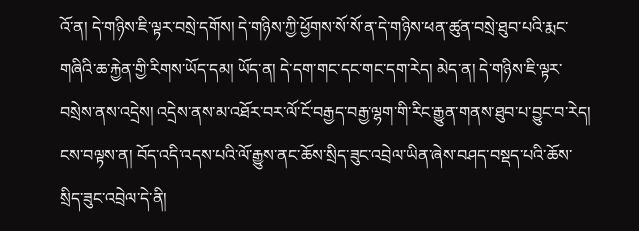འོ་ན། དེ་གཉིས་ཇི་ལྟར་བསྲེ་དགོས། དེ་གཉིས་ཀྱི་ཕྱོགས་སོ་སོ་ན་དེ་གཉིས་ཕན་ཚུན་བསྲེ་ཐུབ་པའི་རྨང་གཞིའི་ཆ་རྐྱེན་གྱི་རིགས་ཡོད་དམ། ཡོད་ན། དེ་དག་གང་དང་གང་དག་རེད། མེད་ན། དེ་གཉིས་ཇི་ལྟར་བསྲེས་ནས་འདྲེས། འདྲེས་ནས་མ་འཐོར་བར་ལོ་ངོ་བརྒྱད་བརྒྱ་ལྷག་གི་རིང་རྒྱུན་གནས་ཐུབ་པ་བྱུང་བ་རེད།
ངས་བལྟས་ན། བོད་འདི་འདས་པའི་ལོ་རྒྱུས་ནང་ཆོས་སྲིད་ཟུང་འབྲེལ་ཡིན་ཞེས་བཤད་བསྡད་པའི་ཆོས་སྲིད་ཟུང་འབྲེལ་དེ་ནི།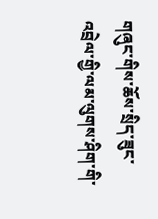གཞུང་གིས་ཆོས་སྲིད་ཟུང་འབྲེལ་གྱི་ལམ་ལུགས་ཤིག་གི་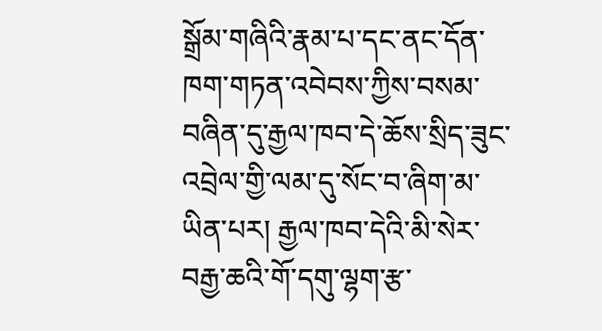སྒྲོམ་གཞིའི་རྣམ་པ་དང་ནང་དོན་ཁག་གཏན་འབེབས་ཀྱིས་བསམ་བཞིན་དུ་རྒྱལ་ཁབ་དེ་ཆོས་སྲིད་ཟུང་འབྲེལ་གྱི་ལམ་དུ་སོང་བ་ཞིག་མ་ཡིན་པར། རྒྱལ་ཁབ་དེའི་མི་སེར་བརྒྱ་ཆའི་གོ་དགུ་ལྷག་རྩ་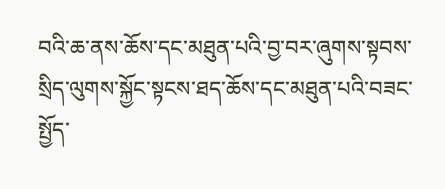བའི་ཆ་ནས་ཆོས་དང་མཐུན་པའི་བྱ་བར་ཞུགས་སྟབས་སྲིད་ལུགས་སྐྱོང་སྟངས་ཐད་ཆོས་དང་མཐུན་པའི་བཟང་སྤྱོད་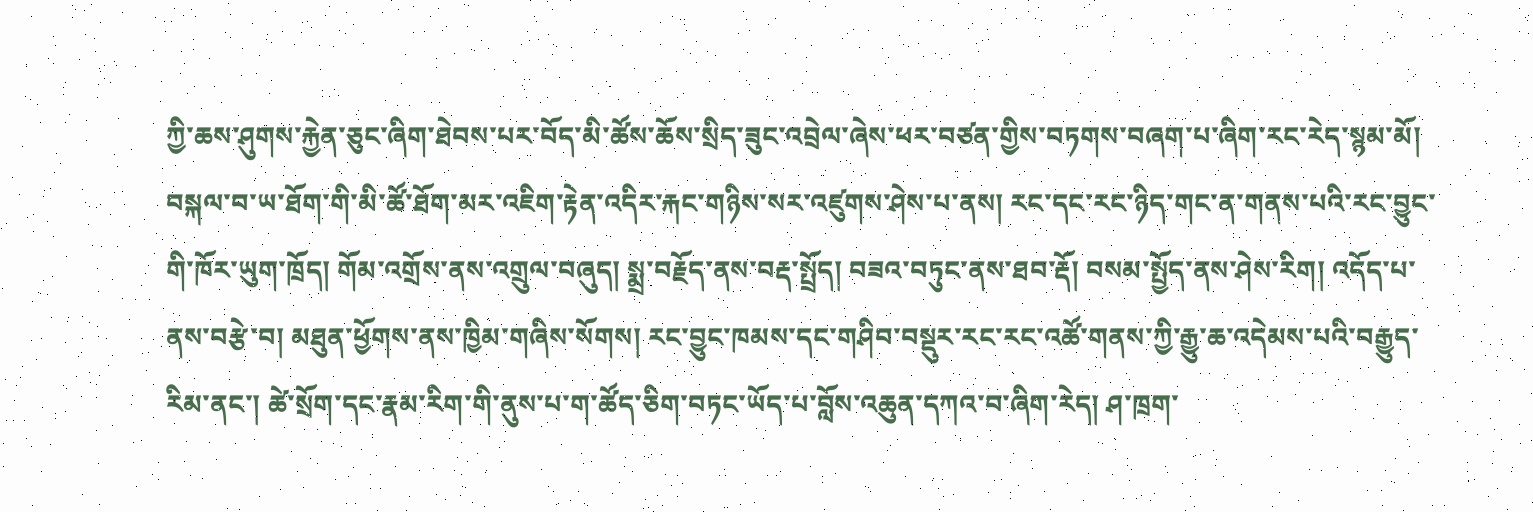ཀྱི་ཆས་ཤུགས་རྐྱེན་ཅུང་ཞིག་ཐེབས་པར་བོད་མི་ཚོས་ཆོས་སྲིད་ཟུང་འབྲེལ་ཞེས་ཕར་བཙན་གྱིས་བཏགས་བཞག་པ་ཞིག་རང་རེད་སྙམ་མོ།
བསྐལ་བ་ཡ་ཐོག་གི་མི་ཚོ་ཐོག་མར་འཇིག་རྟེན་འདིར་རྐང་གཉིས་སར་འཛུགས་ཤེས་པ་ནས། རང་དང་རང་ཉིད་གང་ན་གནས་པའི་རང་བྱུང་གི་ཁོར་ཡུག་ཁྲོད། གོམ་འགྲོས་ནས་འགྲུལ་བཞུད། སྨྲ་བརྗོད་ནས་བརྡ་སྤྲོད། བཟའ་བཏུང་ནས་ཐབ་རྡོ། བསམ་སྤྱོད་ནས་ཤེས་རིག། འདོད་པ་ནས་བརྩེ་བ། མཐུན་ཕྱོགས་ནས་ཁྱིམ་གཞིས་སོགས། རང་བྱུང་ཁམས་དང་གཤིབ་བསྡུར་རང་རང་འཚོ་གནས་ཀྱི་རྒྱུ་ཆ་འདེམས་པའི་བརྒྱུད་རིམ་ནང་། ཚེ་སྲོག་དང་རྣམ་རིག་གི་ནུས་པ་ག་ཚོད་ཅིག་བཏང་ཡོད་པ་བློས་འཆུན་དཀའ་བ་ཞིག་རེད། ཤ་ཁྲག་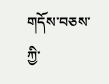གདོས་བཅས་ཀྱི་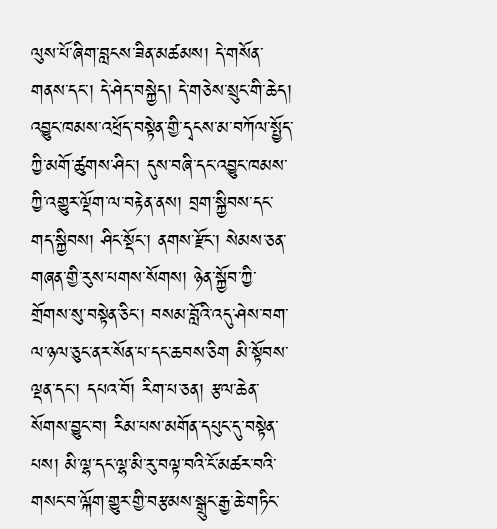ལུས་པོ་ཞིག་བླངས་ཟིན་མཚམས། དེ་གསོན་གནས་དང་། དེ་ཤེད་བསྐྱེད། དེ་གཅེས་སྲུང་གི་ཆེད། འབྱུང་ཁམས་འཕྲོད་བསྟེན་གྱི་དྭངས་མ་བཀོལ་སྤྱོད་ཀྱི་མགོ་ཚུགས་ཤིང་། དུས་བཞི་དང་འབྱུང་ཁམས་ཀྱི་འགྱུར་ལྡོག་ལ་བརྟེན་ནས། བྲག་སྐྱིབས་དང་གད་སྐྱིབས། ཤིང་སྡོང་། ནགས་རྫོང་། སེམས་ཅན་གཞན་གྱི་རུས་པགས་སོགས། ཉེན་སྐྱོབ་ཀྱི་གྲོགས་སུ་བསྟེན་ཅིང་། བསམ་བློའི་འདུ་ཤེས་བག་ལ་ཉལ་ཅུང་ནར་སོན་པ་དང་ཆབས་ཅིག མི་སྟོབས་ལྡན་དང་། དཔའ་བོ། རིག་པ་ཅན། རྩལ་ཆེན་སོགས་བྱུང་བ། རིམ་པས་མགོན་དཔུང་དུ་བསྟེན་པས། མི་ལྷ་དང་ལྷ་མི་རུ་བལྟ་བའི་ངོ་མཚར་བའི་གསང་བ་ལྐོག་གྱུར་གྱི་བརྩམས་སྒྲུང་རྒྱ་ཆེ་གཏིང་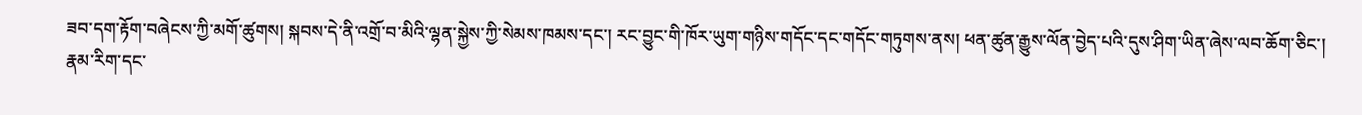ཟབ་དག་རྟོག་བཞེངས་ཀྱི་མགོ་ཚུགས། སྐབས་དེ་ནི་འགྲོ་བ་མིའི་ལྷན་སྐྱེས་ཀྱི་སེམས་ཁམས་དང་། རང་བྱུང་གི་ཁོར་ཡུག་གཉིས་གདོང་དང་གདོང་གཏུགས་ནས། ཕན་ཚུན་རྒྱུས་ལོན་བྱེད་པའི་དུས་ཤིག་ཡིན་ཞེས་ལབ་ཆོག་ཅིང་། རྣམ་རིག་དང་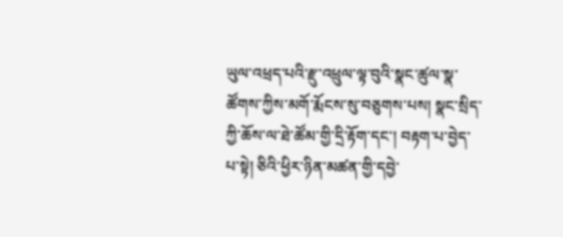ཡུལ་འཕྲད་པའི་རྫུ་འཕྲུལ་ལྟ་བུའི་སྣང་ཚུལ་སྣ་ཚོགས་ཀྱིས་མགོ་རྨོངས་སུ་བཅུགས་པས། སྣང་སྲིད་ཀྱི་ཆོས་ལ་ཐེ་ཚོམ་གྱི་དྲི་རྟོག་དང་། བརྟག་པ་བྱེད་པ་སྟེ། ཅིའི་ཕྱིར་ཉིན་མཚན་གྱི་དབྱེ་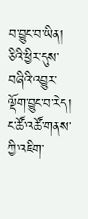བ་བྱུང་བ་ཡིན། ཅིའི་ཕྱིར་དུས་བཞིའི་འབྱུར་ལྡོག་བྱུང་བ་རེད། ང་ཚོ་འཚོ་གནས་ཀྱི་འཇིག་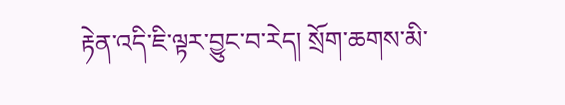རྟེན་འདི་ཇི་ལྟར་བྱུང་བ་རེད། སྲོག་ཆགས་མི་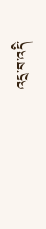འདྲ་བ་འདི་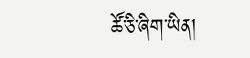ཚོ་ཅི་ཞིག་ཡིན།